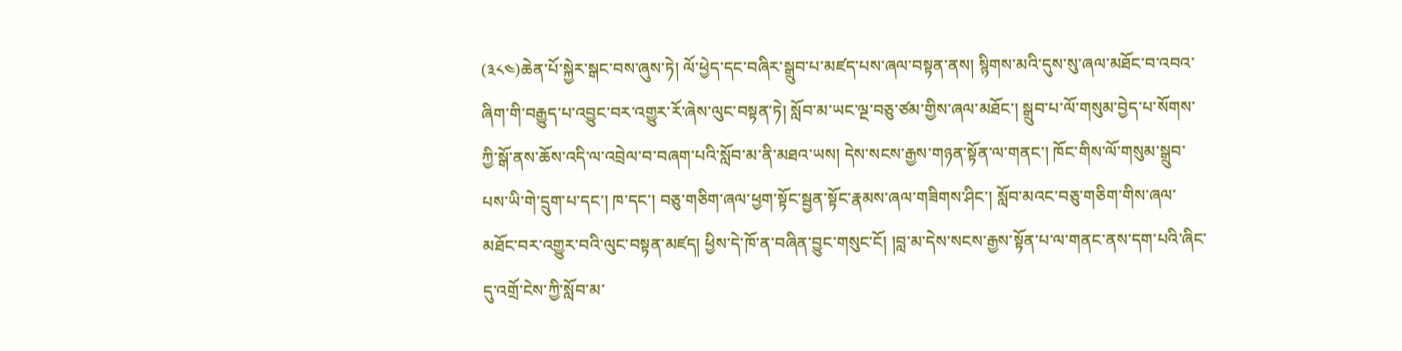(༣༨༤)ཆེན་པོ་སྐྱེར་སྒང་བས་ཞུས་ཏེ། ལོ་ཕྱེད་དང་བཞིར་སྒྲུབ་པ་མཛད་པས་ཞལ་བསྟན་ནས། སྙིགས་མའི་དུས་སུ་ཞལ་མཐོང་བ་འབའ་ཞིག་གི་བརྒྱུད་པ་འབྱུང་བར་འགྱུར་རོ་ཞེས་ལུང་བསྟན་ཏེ། སློབ་མ་ཡང་ལྔ་བཅུ་ཙམ་གྱིས་ཞལ་མཐོང་། སྒྲུབ་པ་ལོ་གསུམ་བྱེད་པ་སོགས་ཀྱི་སྒོ་ནས་ཆོས་འདི་ལ་འབྲེལ་བ་བཞག་པའི་སློབ་མ་ནི་མཐའ་ཡས། དེས་སངས་རྒྱས་གཉན་སྟོན་ལ་གནང་། ཁོང་གིས་ལོ་གསུམ་སྒྲུབ་པས་ཡི་གེ་དྲུག་པ་དང་། ཁ་དང་། བཅུ་གཅིག་ཞལ་ཕྱག་སྟོང་སྦྱན་སྟོང་རྣམས་ཞལ་གཟིགས་ཤིང་། སློབ་མའང་བཅུ་གཅིག་གིས་ཞལ་མཐོང་བར་འགྱུར་བའི་ལུང་བསྟན་མཛད། ཕྱིས་དེ་ཁོ་ན་བཞིན་བྱུང་གསུང་ངོ། །བླ་མ་དེས་སངས་རྒྱས་སྟོན་པ་ལ་གནང་ནས་དག་པའི་ཞིང་དུ་འགྲོ་ངེས་ཀྱི་སློབ་མ་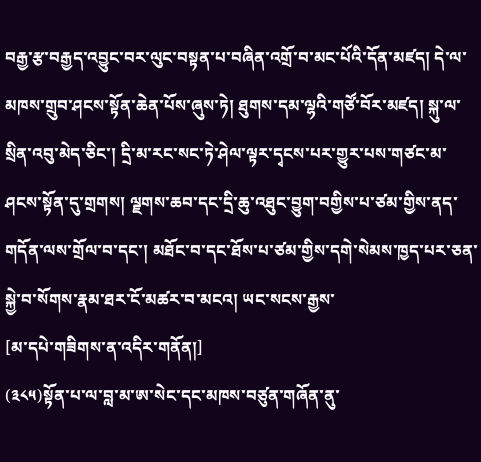བརྒྱ་རྩ་བརྒྱད་འབྱུང་བར་ལུང་བསྟན་པ་བཞིན་འགྲོ་བ་མང་པོའི་དོན་མཛད། དེ་ལ་མཁས་གྲུབ་ཤངས་སྟོན་ཆེན་པོས་ཞུས་ཏེ། ཐུགས་དམ་ལྷའི་གཙོ་བོར་མཛད། སྐུ་ལ་སྲིན་འབུ་མེད་ཅིང་། དྲི་མ་རང་སང་ཏེ་ཤེལ་ལྟར་དྭངས་པར་གྱུར་པས་གཙང་མ་ཤངས་སྟོན་དུ་གྲགས། ལྗགས་ཆབ་དང་དྲི་ཆུ་འཐུང་བྱུག་བགྱིས་པ་ཙམ་གྱིས་ནད་གདོན་ལས་གྲོལ་བ་དང་། མཐོང་བ་དང་ཐོས་པ་ཙམ་གྱིས་དགེ་སེམས་ཁྱད་པར་ཅན་སྐྱེ་བ་སོགས་རྣམ་ཐར་ངོ་མཚར་བ་མངའ། ཡང་སངས་རྒྱས་
[མ་དཔེ་གཟིགས་ན་འདིར་གནོན།]
(༣༨༥)སྟོན་པ་ལ་བླ་མ་ཨ་སེང་དང་མཁས་བཙུན་གཞོན་ནུ་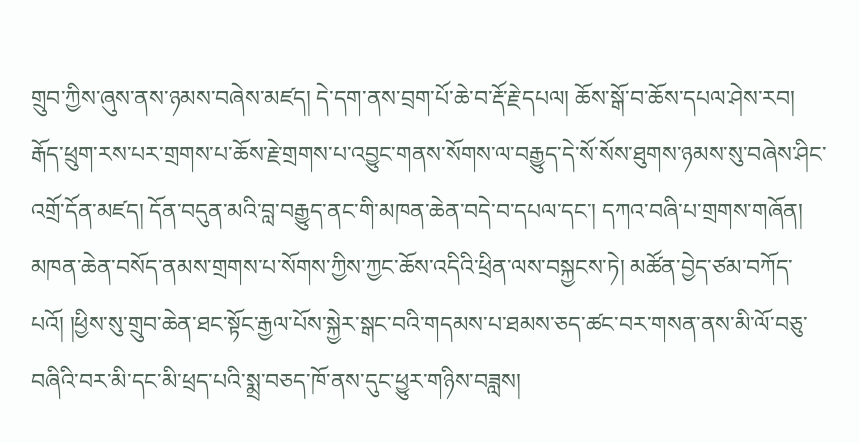གྲུབ་ཀྱིས་ཞུས་ནས་ཉམས་བཞེས་མཛད། དེ་དག་ནས་བྲག་པོ་ཆེ་བ་རྡོ་རྗེ་དཔལ། ཆོས་སྒོ་བ་ཆོས་དཔལ་ཤེས་རབ། རྒོད་ཕྲུག་རས་པར་གྲགས་པ་ཆོས་རྗེ་གྲགས་པ་འབྱུང་གནས་སོགས་ལ་བརྒྱུད་དེ་སོ་སོས་ཐུགས་ཉམས་སུ་བཞེས་ཤིང་འགྲོ་དོན་མཛད། དོན་བདུན་མའི་བླ་བརྒྱུད་ནང་གི་མཁན་ཆེན་བདེ་བ་དཔལ་དང་། དཀའ་བཞི་པ་གྲགས་གཞོན། མཁན་ཆེན་བསོད་ནམས་གྲགས་པ་སོགས་ཀྱིས་ཀྱང་ཆོས་འདིའི་ཕྲིན་ལས་བསྐྱངས་ཏེ། མཚོན་བྱེད་ཙམ་བཀོད་པའོ། །ཕྱིས་སུ་གྲུབ་ཆེན་ཐང་སྟོང་རྒྱལ་པོས་སྐྱེར་སྒང་བའི་གདམས་པ་ཐམས་ཅད་ཚང་བར་གསན་ནས་མི་ལོ་བཅུ་བཞིའི་བར་མི་དང་མི་ཕྲད་པའི་སྨྲ་བཅད་ཁོ་ནས་དུང་ཕྱུར་གཉིས་བཟླས།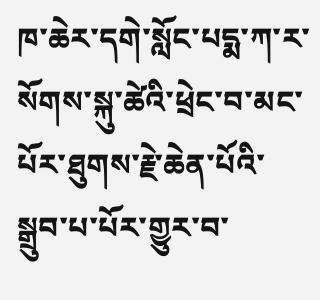ཁ་ཆེར་དགེ་སློང་པདྨ་ཀ་ར་སོགས་སྐུ་ཚེའི་ཕྲེང་བ་མང་པོར་ཐུགས་རྗེ་ཆེན་པོའི་སྒྲུབ་པ་པོར་གྱུར་བ་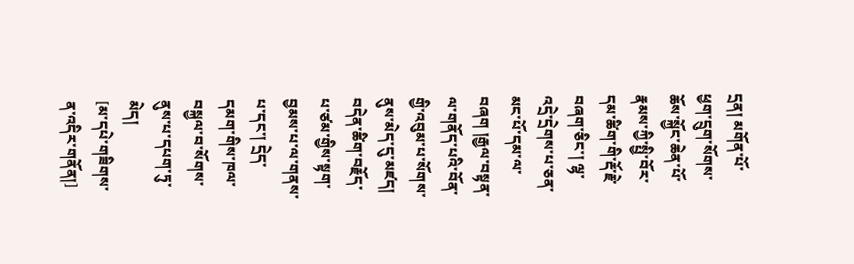དྲན། མགོན་པོ་ཕྱག་དྲུག་སོགས་ཆོས་སྐྱོང་ཆེན་པོ་རྣམས་ཀྱི་སྤྱི་བོར་དམ་ཚིག་གི་རྡོ་རྗེ་བཞག་ཅིང་། ལྷ་འདྲེ་དྲེགས་པ་ཅན་མང་པོ་དམ་ལ་བཞག །རྒྱལ་བསྟན་ལ་གནོད་པའི་བོན་གྱི་འབུམ་པ་སོགས་ནུས་མེད་དུ་མཛད། བདེན་ཚིག་བརྗོད་པ་ཙམ་གྱིས་སྟག་བྱམས་པ་ལ་གནས་པ་དང་། དྲེད་དམག་གིས་ཁལ་བསྐྱལ་བ་སོགས་ནུས་པ་དཔག་ཏུ་མེད།
[མ་དཔེ་གཟིགས་ན་འདིར་གནོན།]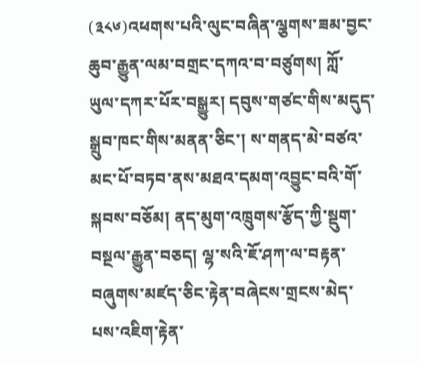(༣༨༦)འཕགས་པའི་ལུང་བཞིན་ལྕགས་ཟམ་བྱང་ཆུབ་རྒྱུན་ལམ་བགྲང་དཀའ་བ་བཙུགས། ཀློ་ཡུལ་དཀར་པོར་བསྒྱུར། དབུས་གཙང་གིས་མདུད་སྒྲུབ་ཁང་གིས་མནན་ཅིང་། ས་གནད་མེ་བཙའ་མང་པོ་བཏབ་ནས་མཐའ་དམག་འབྱུང་བའི་གོ་སྐབས་བཅོམ། ནད་མུག་འཁྲུགས་རྩོད་ཀྱི་སྡུག་བསྔལ་རྒྱུན་བཅད། ལྷ་སའི་ཇོ་ཤཀ་ལ་བརྟན་བཞུགས་མཛད་ཅིང་རྟེན་བཞེངས་གྲངས་མེད་པས་འཇིག་རྟེན་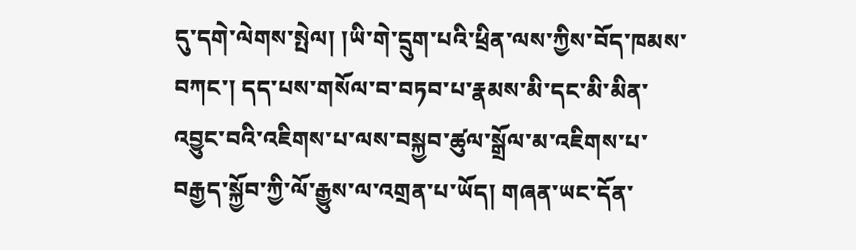དུ་དགེ་ལེགས་སྤེལ། །ཡི་གེ་དྲུག་པའི་ཕྲིན་ལས་ཀྱིས་བོད་ཁམས་བཀང་། དད་པས་གསོལ་བ་བཏབ་པ་རྣམས་མི་དང་མི་མིན་འབྱུང་བའི་འཇིགས་པ་ལས་བསྐྱབ་ཚུལ་སྒྲོལ་མ་འཇིགས་པ་བརྒྱད་སྐྱོབ་ཀྱི་ལོ་རྒྱུས་ལ་འགྲན་པ་ཡོད། གཞན་ཡང་དོན་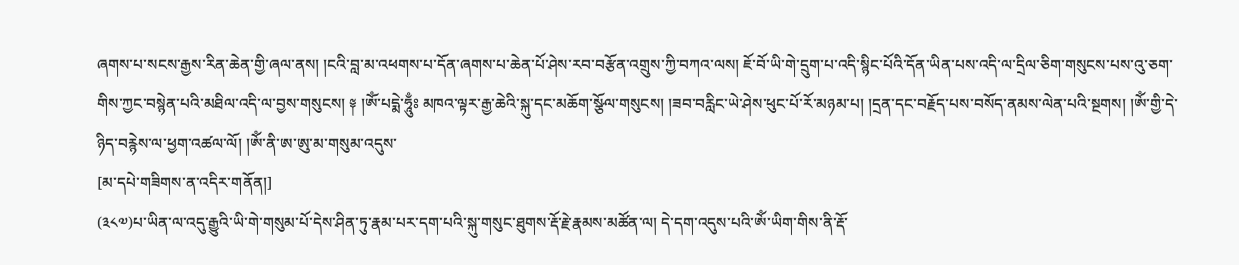ཞགས་པ་སངས་རྒྱས་རིན་ཆེན་གྱི་ཞལ་ནས། །ངའི་བླ་མ་འཕགས་པ་དོན་ཞགས་པ་ཆེན་པོ་ཤེས་རབ་བརྩོན་འགྲུས་ཀྱི་བཀའ་ལས། ཇོ་བོ་ཡི་གེ་དྲུག་པ་འདི་སྙིང་པོའི་དོན་ཡིན་པས་འདི་ལ་དྲིལ་ཅིག་གསུངས་པས་འུ་ཅག་གིས་ཀྱང་བསྙེན་པའི་མཐིལ་འདི་ལ་བྱས་གསུངས། ༈ །ཨོཾ་པདྨེ་ཧཱུྃཿ མཁའ་ལྟར་རྒྱ་ཆེའི་སྐུ་དང་མཆོག་སྩོལ་གསུངས། །ཟབ་བརླིང་ཡེ་ཤེས་ཕུང་པོ་རོ་མཉམ་པ། །དྲན་དང་བརྗོད་པས་བསོད་ནམས་ལེན་པའི་སྔགས། །ཨོཾ་གྱི་དེ་ཉིད་བརྙེས་ལ་ཕྱག་འཚལ་ལོ། །ཨོཾ་ནི་ཨ་ཨུ་མ་གསུམ་འདུས་
[མ་དཔེ་གཟིགས་ན་འདིར་གནོན།]
(༣༨༧)པ་ཡིན་ལ་འདུ་རྒྱུའི་ཡི་གེ་གསུམ་པོ་དེས་ཤིན་ཏུ་རྣམ་པར་དག་པའི་སྐུ་གསུང་ཐུགས་རྡོ་རྗེ་རྣམས་མཚོན་ལ། དེ་དག་འདུས་པའི་ཨོཾ་ཡིག་གིས་ནི་རྡོ་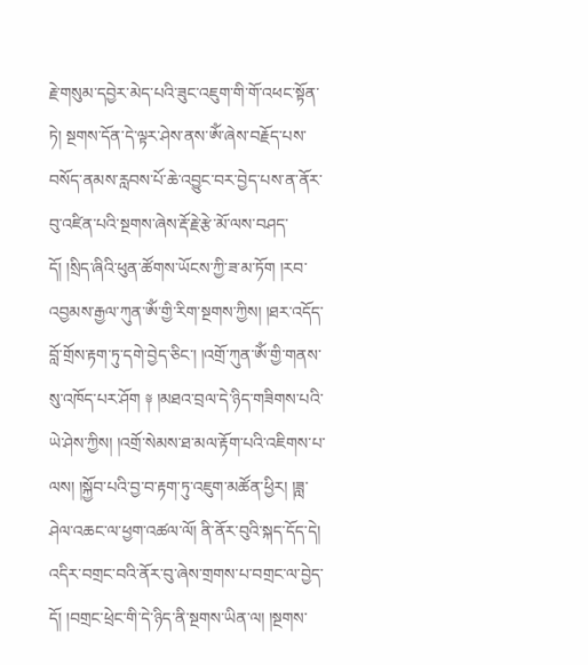རྗེ་གསུམ་དབྱེར་མེད་པའི་ཟུང་འཇུག་གི་གོ་འཕང་སྟོན་ཏེ། སྔགས་དོན་དེ་ལྟར་ཤེས་ནས་ཨོཾ་ཞེས་བརྗོད་པས་བསོད་ནམས་རླབས་པོ་ཆེ་འབྱུང་བར་བྱེད་པས་ན་ནོར་བུ་འཛིན་པའི་སྔགས་ཞེས་རྡོ་རྗེ་རྩེ་མོ་ལས་བཤད་དོ། །སྲིད་ཞིའི་ཕུན་ཚོགས་ཡོངས་ཀྱི་ཟ་མ་ཏོག །རབ་འབྱམས་རྒྱལ་ཀུན་ཨོཾ་གྱི་རིག་སྔགས་ཀྱིས། །ཐར་འདོད་བློ་གྲོས་རྟག་ཏུ་དགེ་བྱེད་ཅིང་། །འགྲོ་ཀུན་ཨོཾ་གྱི་གནས་སུ་འཁོད་པར་ཤོག ༈ །མཐའ་བྲལ་དེ་ཉིད་གཟིགས་པའི་ཡེ་ཤེས་ཀྱིས། །འགྲོ་སེམས་ཐ་མལ་རྟོག་པའི་འཇིགས་པ་ལས། །སྐྱོབ་པའི་བྱ་བ་རྟག་ཏུ་འཇུག་མཚོན་ཕྱིར། །ཟླ་ཤེལ་འཆང་ལ་ཕྱག་འཚལ་ལོ། ནི་ནོར་བུའི་སྐད་དོད་དེ། འདིར་བགྲང་བའི་ནོར་བུ་ཞེས་གྲགས་པ་བགྲང་ལ་བྱེད་དོ། །བགྲང་ཕྲེང་གི་དེ་ཉིད་ནི་སྔགས་ཡིན་ལ། །སྔགས་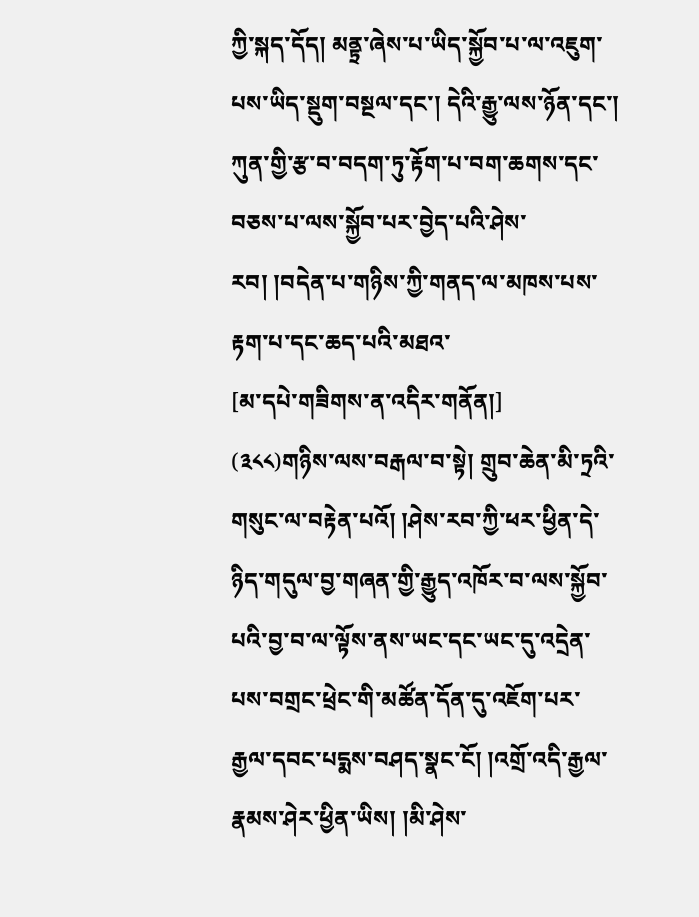ཀྱི་སྐད་དོད། མནྟྲ་ཞེས་པ་ཡིད་སྐྱོབ་པ་ལ་འཇུག་པས་ཡིད་སྡུག་བསྔལ་དང་། དེའི་རྒྱུ་ལས་ཉོན་དང་། ཀུན་གྱི་རྩ་བ་བདག་ཏུ་རྟོག་པ་བག་ཆགས་དང་བཅས་པ་ལས་སྐྱོབ་པར་བྱེད་པའི་ཤེས་རབ། །བདེན་པ་གཉིས་ཀྱི་གནད་ལ་མཁས་པས་རྟག་པ་དང་ཆད་པའི་མཐའ་
[མ་དཔེ་གཟིགས་ན་འདིར་གནོན།]
(༣༨༨)གཉིས་ལས་བརྒལ་བ་སྟེ། གྲུབ་ཆེན་མི་ཏྲའི་གསུང་ལ་བརྟེན་པའོ། །ཤེས་རབ་ཀྱི་ཕར་ཕྱིན་དེ་ཉིད་གདུལ་བྱ་གཞན་གྱི་རྒྱུད་འཁོར་བ་ལས་སྐྱོབ་པའི་བྱ་བ་ལ་ལྟོས་ནས་ཡང་དང་ཡང་དུ་འདྲེན་པས་བགྲང་ཕྲེང་གི་མཚོན་དོན་དུ་འཇོག་པར་རྒྱལ་དབང་པདྨས་བཤད་སྣང་ངོ། །འགྲོ་འདི་རྒྱལ་རྣམས་ཤེར་ཕྱིན་ཡིས། །མི་ཤེས་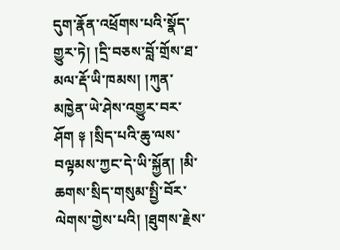དུག་རྣོན་འཕྲོགས་པའི་སྣོད་གྱུར་ཏེ། །དྲི་བཅས་བློ་གྲོས་ཐ་མལ་རྡོ་ཡི་ཁམས། །ཀུན་མཁྱེན་ཡེ་ཤེས་འགྱུར་བར་ཤོག ༈ །སྲིད་པའི་ཆུ་ལས་བལྟམས་ཀྱང་དེ་ཡི་སྐྱོན། །མི་ཆགས་སྲིད་གསུམ་སྤྱི་བོར་ལེགས་གྱེས་པའི། །ཐུགས་རྗེས་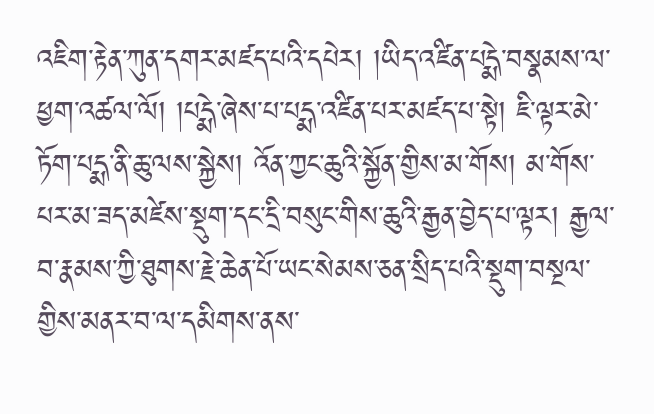འཇིག་རྟེན་ཀུན་དགར་མཛད་པའི་དཔེར། །ཡིད་འཛིན་པདྨེ་བསྣམས་ལ་ཕྱག་འཚལ་ལོ། །པདྨེ་ཞེས་པ་པདྨ་འཛིན་པར་མཛད་པ་སྟེ། ཇི་ལྟར་མེ་ཏོག་པདྨ་ནི་ཆུ་ལས་སྐྱེས། འོན་ཀྱང་ཆུའི་སྐྱོན་གྱིས་མ་གོས། མ་གོས་པར་མ་ཟད་མཛེས་སྡུག་དང་དྲི་བསུང་གིས་ཆུའི་རྒྱན་བྱེད་པ་ལྟར། རྒྱལ་བ་རྣམས་ཀྱི་ཐུགས་རྗེ་ཆེན་པོ་ཡང་སེམས་ཅན་སྲིད་པའི་སྡུག་བསྔལ་གྱིས་མནར་བ་ལ་དམིགས་ནས་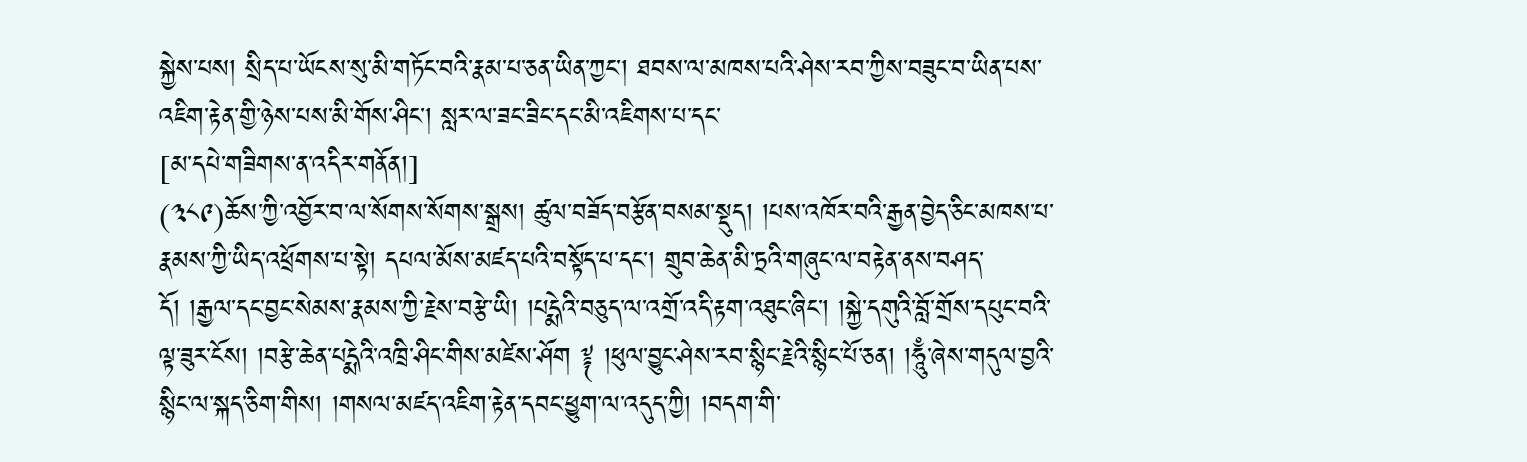སྐྱེས་པས། སྲིད་པ་ཡོངས་སུ་མི་གཏོང་བའི་རྣམ་པ་ཅན་ཡིན་ཀྱང་། ཐབས་ལ་མཁས་པའི་ཤེས་རབ་ཀྱིས་བཟུང་བ་ཡིན་པས་འཇིག་རྟེན་གྱི་ཉེས་པས་མི་གོས་ཤིང་། སླར་ལ་ཟང་ཟིང་དང་མི་འཇིགས་པ་དང་
[མ་དཔེ་གཟིགས་ན་འདིར་གནོན།]
(༣༨༩)ཆོས་ཀྱི་འབྱོར་བ་ལ་སོགས་སོགས་སྒྲས། ཚུལ་བཟོད་བརྩོན་བསམ་སྡུད། །པས་འཁོར་བའི་རྒྱན་བྱེད་ཅིང་མཁས་པ་རྣམས་ཀྱི་ཡིད་འཕྲོགས་པ་སྟེ། དཔལ་མོས་མཛད་པའི་བསྟོད་པ་དང་། གྲུབ་ཆེན་མི་ཏྲའི་གཞུང་ལ་བརྟེན་ནས་བཤད་དོ། །རྒྱལ་དང་བྱང་སེམས་རྣམས་ཀྱི་རྗེས་བརྩེ་ཡི། །པདྨེའི་བཅུད་ལ་འགྲོ་འདི་རྟག་འཐུང་ཞིང་། །སྐྱེ་དགུའི་བློ་གྲོས་དཔུང་བའི་ལྟ་ཟུར་ངོས། །བརྩེ་ཆེན་པདྨེའི་འཁྲི་ཤིང་གིས་མཛེས་ཤོག ༈ །ཕུལ་བྱུང་ཤེས་རབ་སྙིང་རྗེའི་སྙིང་པོ་ཅན། །ཧཱུྃ་ཞེས་གདུལ་བྱའི་སྙིང་ལ་སྐད་ཅིག་གིས། །གསལ་མཛད་འཇིག་རྟེན་དབང་ཕྱུག་ལ་འདུད་ཀྱི། །བདག་གི་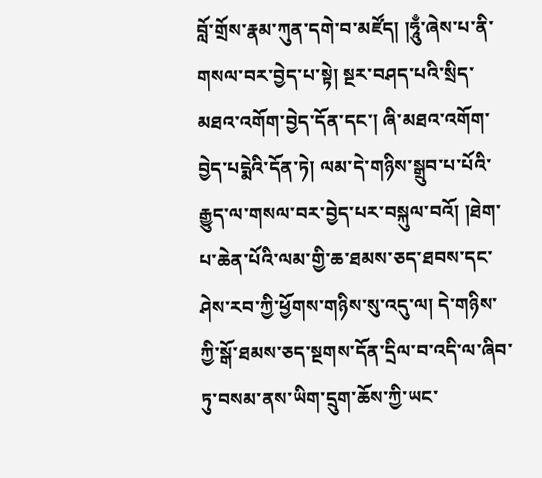བློ་གྲོས་རྣམ་ཀུན་དགེ་བ་མཛོད། །ཧཱུྃ་ཞེས་པ་ནི་གསལ་བར་བྱེད་པ་སྟེ། སྔར་བཤད་པའི་སྲིད་མཐའ་འགོག་བྱེད་དོན་དང་། ཞི་མཐའ་འགོག་བྱེད་པདྨེའི་དོན་ཏེ། ལམ་དེ་གཉིས་སྒྲུབ་པ་པོའི་རྒྱུད་ལ་གསལ་བར་བྱེད་པར་བསྐུལ་བའོ། །ཐེག་པ་ཆེན་པོའི་ལམ་གྱི་ཆ་ཐམས་ཅད་ཐབས་དང་ཤེས་རབ་ཀྱི་ཕྱོགས་གཉིས་སུ་འདུ་ལ། དེ་གཉིས་ཀྱི་སྒོ་ཐམས་ཅད་སྔགས་དོན་དྲིལ་བ་འདི་ལ་ཞིབ་ཏུ་བསམ་ནས་ཡིག་དྲུག་ཆོས་ཀྱི་ཡང་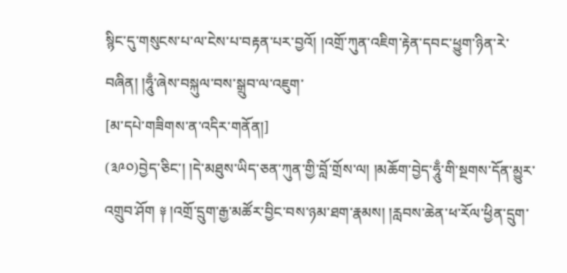སྙིང་དུ་གསུངས་པ་ལ་ངེས་པ་བརྟན་པར་བྱའོ། །འགྲོ་ཀུན་འཇིག་རྟེན་དབང་ཕྱུག་ཉིན་རེ་བཞིན། །ཧཱུྃ་ཞེས་བསྐུལ་བས་སྒྲུབ་ལ་འཇུག་
[མ་དཔེ་གཟིགས་ན་འདིར་གནོན།]
(༣༩༠)བྱེད་ཅིང་། །དེ་མཐུས་ཡིད་ཅན་ཀུན་གྱི་བློ་གྲོས་ལ། །མཆོག་བྱེད་ཧཱུྃ་གི་སྔགས་དོན་མྱུར་འགྲུབ་ཤོག ༈ །འགྲོ་དྲུག་རྒྱ་མཚོར་བྱིང་བས་ཉམ་ཐག་རྣམས། །རླབས་ཆེན་ཕ་རོལ་ཕྱིན་དྲུག་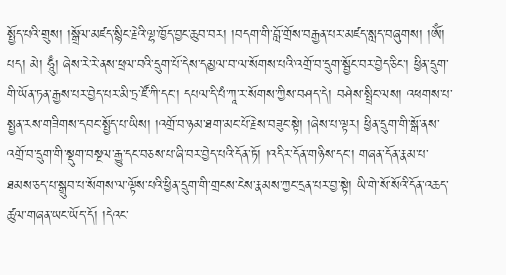སྤྱོད་པའི་གྲུས། །སྒྲོལ་མཛད་སྙིང་རྗེའི་ལྷ་ཁྱོད་བྱང་ཆུབ་བར། །བདག་གི་བློ་གྲོས་བརྒྱན་པར་མཛད་སླད་བཞུགས། །ཨོཾ། པད། མེ། ཧཱུྃ། ཞེས་རེ་རེ་ནས་ཕྲལ་བའི་དྲུག་པོ་དེས་དམྱལ་བ་ལ་སོགས་པའི་འགྲོ་བ་དྲུག་སྦྱོང་བར་བྱེད་ཅིང་། ཕྱིན་དྲུག་གི་ཡོན་ཏན་རྒྱས་པར་བྱེད་པར་མི་ཏྲ་ཛོ་ཀི་དང་། དཔལ་དི་པཾ་ཀཱ་ར་སོགས་ཀྱིས་བཤད་དེ། བཤེས་སྤྲིང་ལས། འཕགས་པ་སྤྱན་རས་གཟིགས་དབང་སྤྱོད་པ་ཡིས། །འགྲོ་བ་ཉམ་ཐག་མང་པོ་རྗེས་བཟུང་སྟེ། །ཞེས་པ་ལྟར། ཕྱིན་དྲུག་གི་སྒོ་ནས་འགྲོ་བ་དྲུག་གི་སྡུག་བསྔལ་རྒྱུ་དང་བཅས་པ་ཞི་བར་བྱེད་པའི་དོན་ཏོ། །འདིར་དོན་གཉིས་དང་། གཞན་དོན་རྣམ་པ་ཐམས་ཅད་པ་སྒྲུབ་པ་སོགས་ལ་ལྟོས་པའི་ཕྱིན་དྲུག་གི་གྲངས་ངེས་རྣམས་ཀྱང་དྲན་པར་བྱ་སྟེ། ཡི་གེ་སོ་སོའི་དོན་འཆད་ཚུལ་གཞན་ཡང་ཡོད་དོ། །དེའང་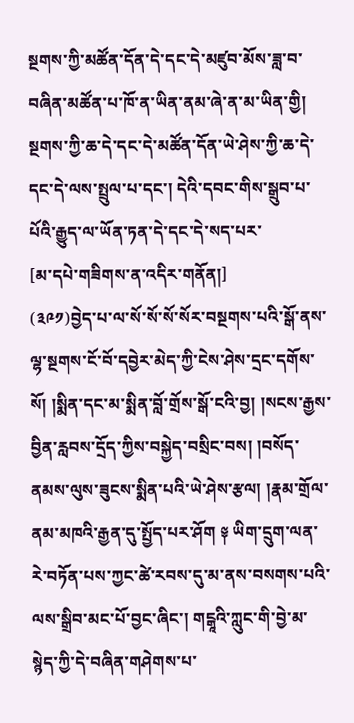སྔགས་ཀྱི་མཚོན་དོན་དེ་དང་དེ་མཛུབ་མོས་ཟླ་བ་བཞིན་མཚོན་པ་ཁོ་ན་ཡིན་ནམ་ཞེ་ན་མ་ཡིན་གྱི། སྔགས་ཀྱི་ཆ་དེ་དང་དེ་མཚོན་དོན་ཡེ་ཤེས་ཀྱི་ཆ་དེ་དང་དེ་ལས་སྤྲུལ་པ་དང་། དེའི་དབང་གིས་སྒྲུབ་པ་པོའི་རྒྱུད་ལ་ཡོན་ཏན་དེ་དང་དེ་སད་པར་
[མ་དཔེ་གཟིགས་ན་འདིར་གནོན།]
(༣༩༡)བྱེད་པ་ལ་སོ་སོ་སོ་སོར་བསྔགས་པའི་སྒོ་ནས་ལྷ་སྔགས་ངོ་བོ་དབྱེར་མེད་ཀྱི་ངེས་ཤེས་དྲང་དགོས་སོ། །སྨིན་དང་མ་སྨིན་བློ་གྲོས་སྒོ་ངའི་བྱ། །སངས་རྒྱས་བྱིན་རླབས་དྲོད་ཀྱིས་བསྐྱེད་བསྲིང་བས། །བསོད་ནམས་ལུས་ཟུངས་སྨིན་པའི་ཡེ་ཤེས་རྩལ། །རྣམ་གྲོལ་ནམ་མཁའི་རྒྱན་དུ་སྤྱོད་པར་ཤོག ༈ ཡིག་དྲུག་ལན་རེ་བཏོན་པས་ཀྱང་ཚེ་རབས་དུ་མ་ནས་བསགས་པའི་ལས་སྒྲིབ་མང་པོ་བྱང་ཞིང་། གངྒཱའི་ཀླུང་གི་བྱེ་མ་སྙེད་ཀྱི་དེ་བཞིན་གཤེགས་པ་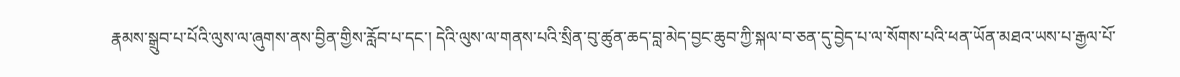རྣམས་སྒྲུབ་པ་པོའི་ལུས་ལ་ཞུགས་ནས་བྱིན་གྱིས་རློབ་པ་དང་། དེའི་ལུས་ལ་གནས་པའི་སྲིན་བུ་ཚུན་ཆད་བླ་མེད་བྱང་ཆུབ་ཀྱི་སྐལ་བ་ཅན་དུ་བྱེད་པ་ལ་སོགས་པའི་ཕན་ཡོན་མཐའ་ཡས་པ་རྒྱལ་པོ་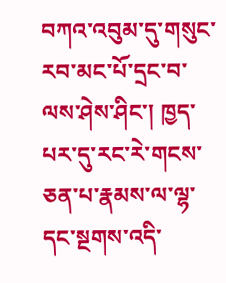བཀའ་འབུམ་དུ་གསུང་རབ་མང་པོ་དྲང་བ་ལས་ཤེས་ཤིང་། ཁྱད་པར་དུ་རང་རེ་གངས་ཅན་པ་རྣམས་ལ་ལྷ་དང་སྔགས་འདི་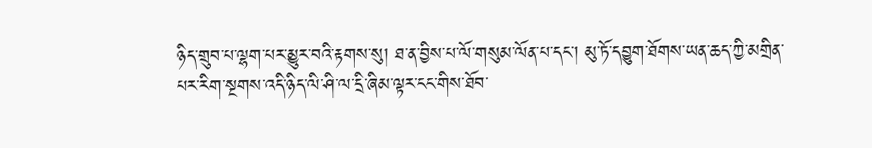ཉིད་གྲུབ་པ་ལྷག་པར་མྱུར་བའི་རྟགས་སུ། ཐ་ན་བྱིས་པ་ལོ་གསུམ་ལོན་པ་དང་། མུ་ཏོ་དབྱུག་ཐོགས་ཡན་ཆད་ཀྱི་མགྲིན་པར་རིག་སྔགས་འདི་ཉིད་ལི་ཤི་ལ་དྲི་ཞིམ་ལྟར་ངང་གིས་ཐོབ་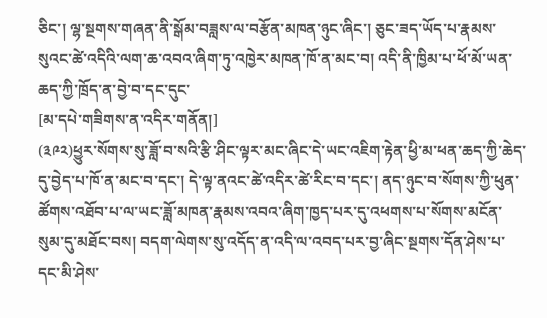ཅིང་། ལྷ་སྔགས་གཞན་ནི་སྒོམ་བཟླས་ལ་བརྩོན་མཁན་ཉུང་ཞིང་། ཅུང་ཟད་ཡོད་པ་རྣམས་སུའང་ཚེ་འདིའི་ལག་ཆ་འབའ་ཞིག་ཏུ་འཁྱེར་མཁན་ཁོ་ན་མང་བ། འདི་ནི་ཁྱིམ་པ་ཕོ་མོ་ཡན་ཆད་ཀྱི་ཁྲོད་ན་བྱེ་བ་དང་དུང་
[མ་དཔེ་གཟིགས་ན་འདིར་གནོན།]
(༣༩༢)ཕྱུར་སོགས་སུ་ཟློ་བ་སའི་རྩི་ཤིང་ལྟར་མང་ཞིང་དེ་ཡང་འཇིག་རྟེན་ཕྱི་མ་ཕན་ཆད་ཀྱི་ཆེད་དུ་བྱེད་པ་ཁོ་ན་མང་བ་དང་། དེ་ལྟ་ནའང་ཚེ་འདིར་ཚེ་རིང་བ་དང་། ནད་ཉུང་བ་སོགས་ཀྱི་ཕུན་ཚོགས་འཐོབ་པ་ལ་ཡང་ཟློ་མཁན་རྣམས་འབའ་ཞིག་ཁྱད་པར་དུ་འཕགས་པ་སོགས་མངོན་སུམ་དུ་མཐོང་བས། བདག་ལེགས་སུ་འདོད་ན་འདི་ལ་འབད་པར་བྱ་ཞིང་སྔགས་དོན་ཤེས་པ་དང་མི་ཤེས་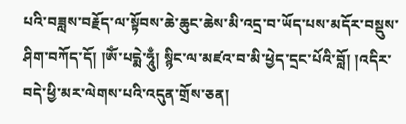པའི་བཟླས་བརྗོད་ལ་སྟོབས་ཆེ་ཆུང་ཆེས་མི་འདྲ་བ་ཡོད་པས་མདོར་བསྡུས་ཤིག་བཀོད་དོ། །ཨོཾ་པདྨེ་ཧཱུྃ། སྙིང་ལ་མཛའ་བ་མི་ཕྱེད་དྲང་པོའི་བློ། །འདིར་བདེ་ཕྱི་མར་ལེགས་པའི་འདུན་གྲོས་ཅན།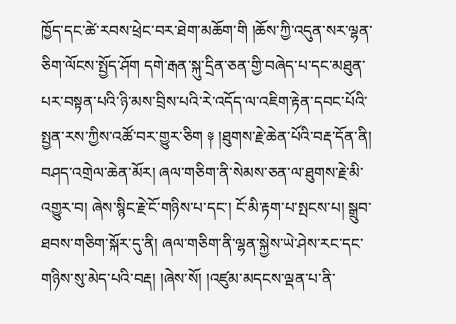ཁྱོད་དང་ཚེ་རབས་ཕྲེང་བར་ཐེག་མཆོག་གི །ཆོས་ཀྱི་འདུན་སར་ལྷན་ཅིག་ལོངས་སྤྱོད་ཤོག དགེ་རྒན་སྐུ་དྲིན་ཅན་གྱི་བཞེད་པ་དང་མཐུན་པར་བསྟན་པའི་ཉི་མས་བྲིས་པའི་རེ་འདོད་ལ་འཇིག་རྟེན་དབང་པོའི་སྤྱན་རས་ཀྱིས་འཚོ་བར་གྱུར་ཅིག ༈ །ཐུགས་རྗེ་ཆེན་པོའི་བརྡ་དོན་ནི། བཤད་འགྲེལ་ཆེན་མོར། ཞལ་གཅིག་ནི་སེམས་ཅན་ལ་ཐུགས་རྗེ་མི་འགྱུར་བ། ཞེས་སྙིང་རྗེ་ངོ་གཉིས་པ་དང་། ངོ་མི་རྟག་པ་སྤངས་པ། སྒྲུབ་ཐབས་གཅིག་སྐོར་དུ་ནི། ཞལ་གཅིག་ནི་ལྷན་སྐྱེས་ཡེ་ཤེས་རང་དང་གཉིས་སུ་མེད་པའི་བརྡ། །ཞེས་སོ། །འཛུམ་མདངས་ལྡན་པ་ནི་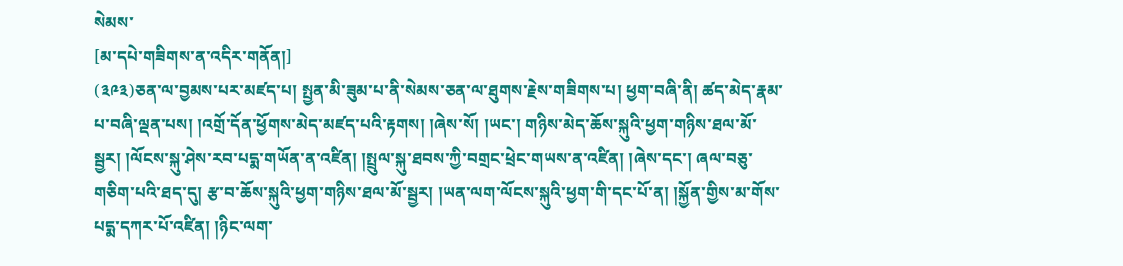སེམས་
[མ་དཔེ་གཟིགས་ན་འདིར་གནོན།]
(༣༩༣)ཅན་ལ་བྱམས་པར་མཛད་པ། སྤྱན་མི་ཟུམ་པ་ནི་སེམས་ཅན་ལ་ཐུགས་རྗེས་གཟིགས་པ། ཕྱག་བཞི་ནི། ཚད་མེད་རྣམ་པ་བཞི་ལྡན་པས། །འགྲོ་དོན་ཕྱོགས་མེད་མཛད་པའི་རྟགས། །ཞེས་སོ། །ཡང་། གཉིས་མེད་ཆོས་སྐུའི་ཕྱག་གཉིས་ཐལ་མོ་སྦྱར། །ལོངས་སྐུ་ཤེས་རབ་པདྨ་གཡོན་ན་འཛིན། །སྤྲུལ་སྐུ་ཐབས་ཀྱི་བགྲང་ཕྲེང་གཡས་ན་འཛིན། །ཞེས་དང་། ཞལ་བཅུ་གཅིག་པའི་ཐད་དུ། རྩ་བ་ཆོས་སྐུའི་ཕྱག་གཉིས་ཐལ་མོ་སྦྱར། །ཡན་ལག་ལོངས་སྐུའི་ཕྱག་གི་དང་པོ་ན། །སྐྱོན་གྱིས་མ་གོས་པདྨ་དཀར་པོ་འཛིན། །ཉིང་ལག་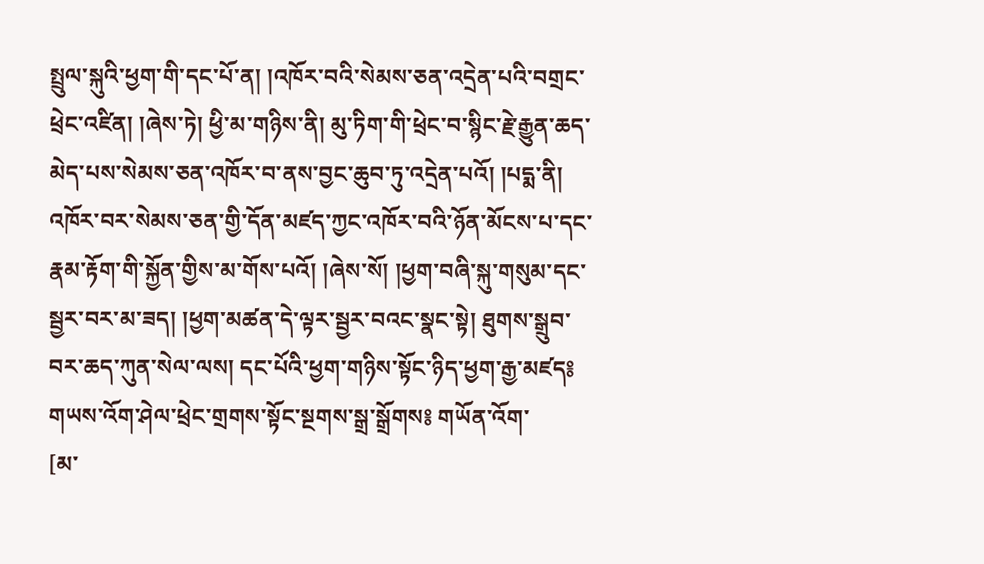སྤྲུལ་སྐུའི་ཕྱག་གི་དང་པོ་ན། །འཁོར་བའི་སེམས་ཅན་འདྲེན་པའི་བགྲང་ཕྲེང་འཛིན། །ཞེས་ཏེ། ཕྱི་མ་གཉིས་ནི། མུ་ཏིག་གི་ཕྲེང་བ་སྙིང་རྗེ་རྒྱུན་ཆད་མེད་པས་སེམས་ཅན་འཁོར་བ་ནས་བྱང་ཆུབ་ཏུ་འདྲེན་པའོ། །པདྨ་ནི། འཁོར་བར་སེམས་ཅན་གྱི་དོན་མཛད་ཀྱང་འཁོར་བའི་ཉོན་མོངས་པ་དང་རྣམ་རྟོག་གི་སྐྱོན་གྱིས་མ་གོས་པའོ། །ཞེས་སོ། །ཕྱག་བཞི་སྐུ་གསུམ་དང་སྦྱར་བར་མ་ཟད། །ཕྱག་མཚན་དེ་ལྟར་སྦྱར་བའང་སྣང་སྟེ། ཐུགས་སྒྲུབ་བར་ཆད་ཀུན་སེལ་ལས། དང་པོའི་ཕྱག་གཉིས་སྟོང་ཉིད་ཕྱག་རྒྱ་མཛད༔ གཡས་འོག་ཤེལ་ཕྲེང་གྲགས་སྟོང་སྔགས་སྒྲ་སྒྲོགས༔ གཡོན་འོག་
[མ་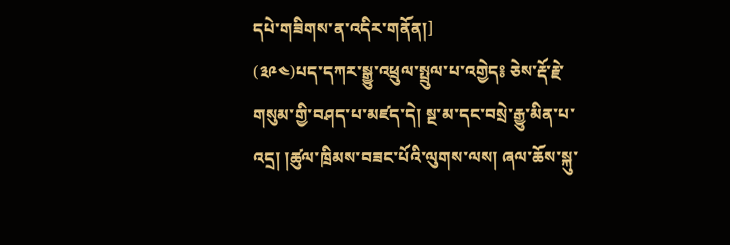དཔེ་གཟིགས་ན་འདིར་གནོན།]
(༣༩༤)པད་དཀར་སྒྱུ་འཕྲུལ་སྤྲུལ་པ་འགྱེད༔ ཅེས་རྡོ་རྗེ་གསུམ་གྱི་བཤད་པ་མཛད་དེ། སྔ་མ་དང་བསྲེ་རྒྱུ་མིན་པ་འདྲ། །ཚུལ་ཁྲིམས་བཟང་པོའི་ལུགས་ལས། ཞལ་ཆོས་སྐུ་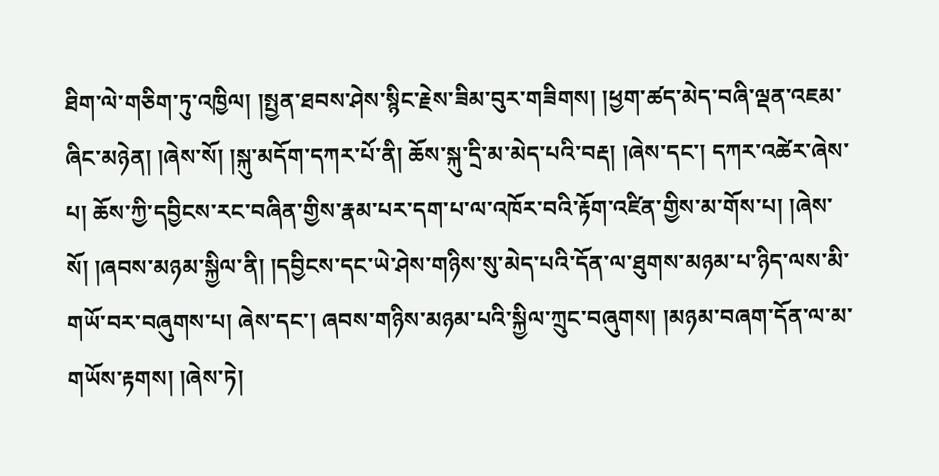ཐིག་ལེ་གཅིག་ཏུ་འཁྱིལ། །སྤྱན་ཐབས་ཤེས་སྙིང་རྗེས་ཟིམ་བུར་གཟིགས། །ཕྱག་ཚད་མེད་བཞི་ལྡན་འཇམ་ཞིང་མཉེན། །ཞེས་སོ། །སྐུ་མདོག་དཀར་པོ་ནི། ཆོས་སྐུ་དྲི་མ་མེད་པའི་བརྡ། །ཞེས་དང་། དཀར་འཚེར་ཞེས་པ། ཆོས་ཀྱི་དབྱིངས་རང་བཞིན་གྱིས་རྣམ་པར་དག་པ་ལ་འཁོར་བའི་རྟོག་འཛིན་གྱིས་མ་གོས་པ། །ཞེས་སོ། །ཞབས་མཉམ་སྐྱིལ་ནི། །དབྱིངས་དང་ཡེ་ཤེས་གཉིས་སུ་མེད་པའི་དོན་ལ་ཐུགས་མཉམ་པ་ཉིད་ལས་མི་གཡོ་བར་བཞུགས་པ། ཞེས་དང་། ཞབས་གཉིས་མཉམ་པའི་སྐྱིལ་ཀྲུང་བཞུགས། །མཉམ་བཞག་དོན་ལ་མ་གཡོས་རྟགས། །ཞེས་ཏེ།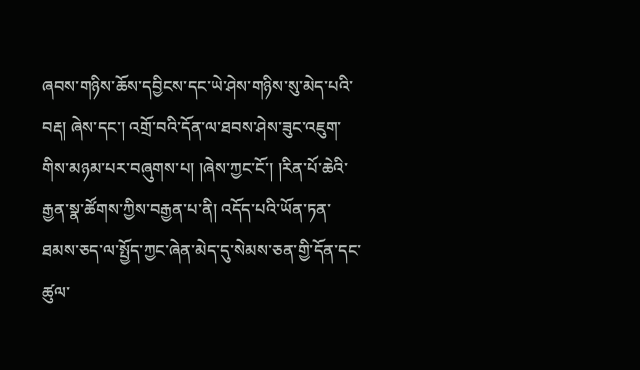ཞབས་གཉིས་ཆོས་དབྱིངས་དང་ཡེ་ཤེས་གཉིས་སུ་མེད་པའི་བརྡ། ཞེས་དང་། འགྲོ་བའི་དོན་ལ་ཐབས་ཤེས་ཟུང་འཇུག་གིས་མཉམ་པར་བཞུགས་པ། །ཞེས་ཀྱང་ངོ་། །རིན་པོ་ཆེའི་རྒྱན་སྣ་ཚོགས་ཀྱིས་བརྒྱན་པ་ནི། འདོད་པའི་ཡོན་ཏན་ཐམས་ཅད་ལ་སྤྱོད་ཀྱང་ཞེན་མེད་དུ་སེམས་ཅན་གྱི་དོན་དང་ཚུལ་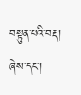བསྟུན་པའི་བརྡ། ཞེས་དང་།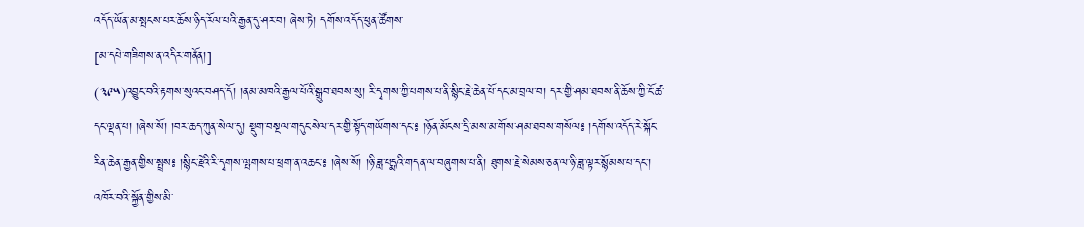འདོད་ཡོན་མ་སྤངས་པར་ཆོས་ཉིད་རོལ་པའི་རྒྱན་དུ་ཤར་བ། ཞེས་ཏེ། དགོས་འདོད་ཕུན་ཚོགས་
[མ་དཔེ་གཟིགས་ན་འདིར་གནོན།]
(༣༩༥)འབྱུང་བའི་རྟགས་སུའང་བཤད་དོ། །ནམ་མཁའི་རྒྱལ་པོའི་སྒྲུབ་ཐབས་སུ། རི་དྭགས་ཀྱི་པགས་པ་ནི་སྙིང་རྗེ་ཆེན་པོ་དང་མ་བྲལ་བ། དར་གྱི་ཤམ་ཐབས་ནི་ཆོས་ཀྱི་ངོ་ཚ་དང་ལྡན་པ། །ཞེས་སོ། །བར་ཆད་ཀུན་སེལ་དུ། སྡུག་བསྔལ་གདུང་སེལ་དར་གྱི་སྟོད་གཡོགས་དང་༔ །ཉོན་མོངས་དྲི་མས་མ་གོས་ཤམ་ཐབས་གསོལ༔ །དགོས་འདོད་རེ་སྐོང་རིན་ཆེན་རྒྱན་གྱིས་སྤྲས༔ །སྙིང་རྗེའི་རི་དྭགས་ལྤགས་པ་ཕྲག་ན་འཆང་༔ །ཞེས་སོ། །ཉི་ཟླ་པདྨའི་གདན་ལ་བཞུགས་པ་ནི། ཐུགས་རྗེ་སེམས་ཅན་ལ་ཉི་ཟླ་ལྟར་སྙོམས་པ་དང་། འཁོར་བའི་སྐྱོན་གྱིས་མི་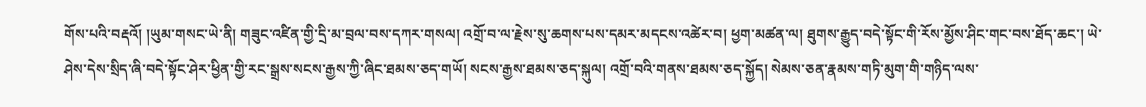གོས་པའི་བརྡའོ། །ཡུམ་གསང་ཡེ་ནི། གཟུང་འཛིན་གྱི་དྲི་མ་བྲལ་བས་དཀར་གསལ། འགྲོ་བ་ལ་རྗེས་སུ་ཆགས་པས་དམར་མདངས་འཚེར་བ། ཕྱག་མཚན་ལ། ཐུགས་རྒྱུད་བདེ་སྟོང་གི་རོས་མྱོས་ཤིང་གང་བས་ཐོད་ཆང་། ཡེ་ཤེས་དེས་སྲིད་ཞི་བདེ་སྟོང་ཤེར་ཕྱིན་གྱི་རང་སྒྲས་སངས་རྒྱས་ཀྱི་ཞིང་ཐམས་ཅད་གཡོ། སངས་རྒྱས་ཐམས་ཅད་སྐུལ། འགྲོ་བའི་གནས་ཐམས་ཅད་སྐྱོད། སེམས་ཅན་རྣམས་གཏི་མུག་གི་གཉིད་ལས་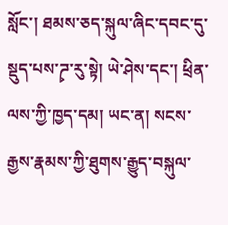སློང་། ཐམས་ཅད་སྐུལ་ཞིང་དབང་དུ་སྡུད་པས་ཌྭ་རུ་སྟེ། ཡེ་ཤེས་དང་། ཕྲིན་ལས་ཀྱི་ཁྱད་དམ། ཡང་ན། སངས་རྒྱས་རྣམས་ཀྱི་ཐུགས་རྒྱུད་བསྐུལ་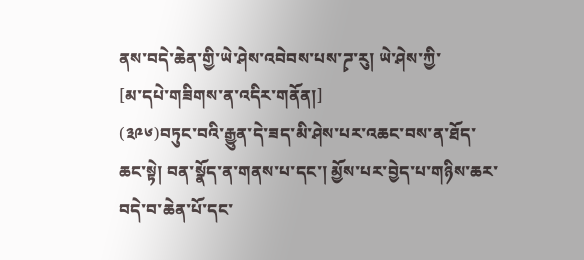ནས་བདེ་ཆེན་གྱི་ཡེ་ཤེས་འབེབས་པས་ཌྭ་རུ། ཡེ་ཤེས་ཀྱི་
[མ་དཔེ་གཟིགས་ན་འདིར་གནོན།]
(༣༩༦)བཏུང་བའི་རྒྱུན་དེ་ཟད་མི་ཤེས་པར་འཆང་བས་ན་ཐོད་ཆང་སྟེ། བན་སྣོད་ན་གནས་པ་དང་། མྱོས་པར་བྱེད་པ་གཉིས་ཆར་བདེ་བ་ཆེན་པོ་དང་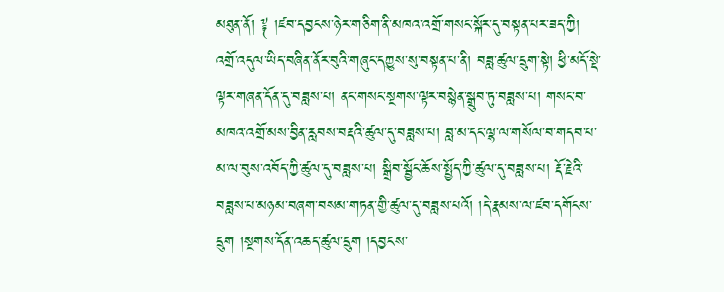མཐུན་ནོ། ༈ །ཛབ་དབྱངས་ཉེར་གཅིག་ནི་མཁའ་འགྲོ་གསང་སྐོར་དུ་བསྟན་པར་ཟད་ཀྱི། འགྲོ་འདུལ་ཡིད་བཞིན་ནོར་བུའི་གཞུང་དཀྱུས་སུ་བསྟན་པ་ནི། བཟླ་ཚུལ་དྲུག་སྟེ། ཕྱི་མདོ་སྡེ་ལྟར་གཞན་དོན་དུ་བཟླས་པ། ནང་གསང་སྔགས་ལྟར་བསྙེན་སྒྲུབ་ཏུ་བཟླས་པ། གསང་བ་མཁའ་འགྲོ་མས་བྱིན་རླབས་བརྡའི་ཚུལ་དུ་བཟླས་པ། བླ་མ་དང་ལྷ་ལ་གསོལ་བ་གདབ་པ་མ་ལ་བུས་འབོད་ཀྱི་ཚུལ་དུ་བཟླས་པ། སྒྲིབ་སྦྱོང་ཆོས་སྤྱོད་ཀྱི་ཚུལ་དུ་བཟླས་པ། རྡོ་རྗེའི་བཟླས་པ་མཉམ་བཞག་བསམ་གཏན་གྱི་ཚུལ་དུ་བཟླས་པའོ། །དེ་རྣམས་ལ་ཛབ་དགོངས་དྲུག །སྔགས་དོན་འཆད་ཚུལ་དྲུག །དབྱངས་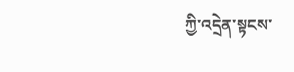ཀྱི་འདྲེན་སྟངས་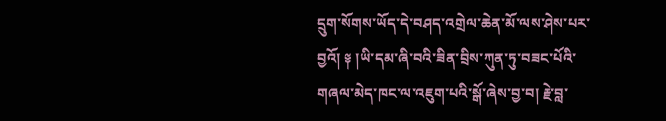དྲུག་སོགས་ཡོད་དེ་བཤད་འགྲེལ་ཆེན་མོ་ལས་ཤེས་པར་བྱའོ། ༈ །ཡི་དམ་ཞི་བའི་ཟིན་བྲིས་ཀུན་ཏུ་བཟང་པོའི་གཞལ་མེད་ཁང་ལ་འཇུག་པའི་སྒོ་ཞེས་བྱ་བ། རྗེ་བླ་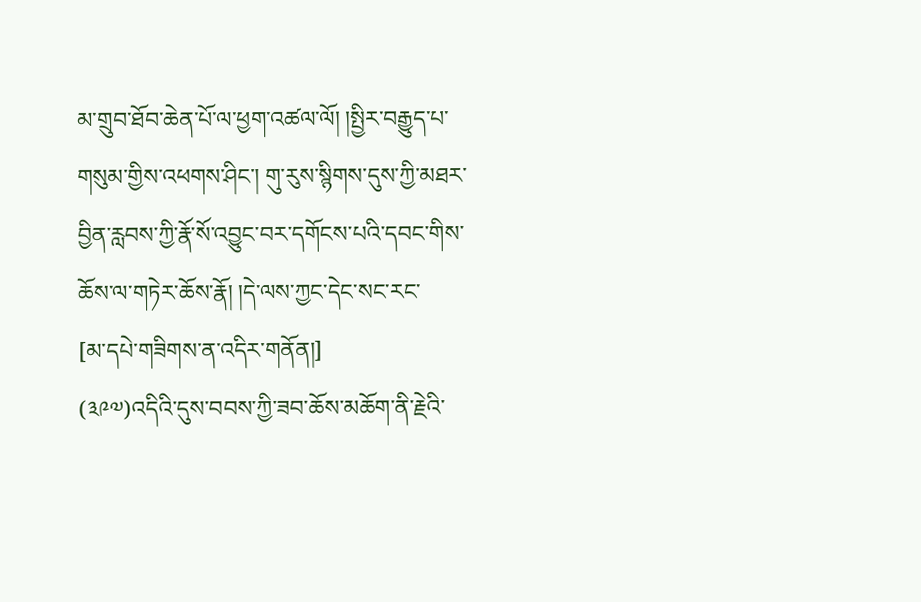མ་གྲུབ་ཐོབ་ཆེན་པོ་ལ་ཕྱག་འཚལ་ལོ། །སྤྱིར་བརྒྱུད་པ་གསུམ་གྱིས་འཕགས་ཤིང་། གུ་རུས་སྙིགས་དུས་ཀྱི་མཐར་བྱིན་རླབས་ཀྱི་རྣོ་སོ་འབྱུང་བར་དགོངས་པའི་དབང་གིས་ཆོས་ལ་གཏེར་ཆོས་རྣོ། །དེ་ལས་ཀྱང་དེང་སང་རང་
[མ་དཔེ་གཟིགས་ན་འདིར་གནོན།]
(༣༩༧)འདིའི་དུས་བབས་ཀྱི་ཟབ་ཆོས་མཆོག་ནི་རྗེའི་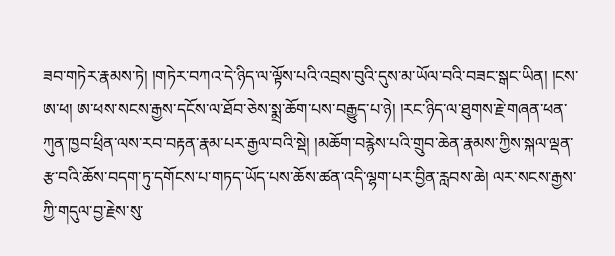ཟབ་གཏེར་རྣམས་ཏེ། །གཏེར་བཀའ་དེ་ཉིད་ལ་ལྟོས་པའི་འབྲས་བུའི་དུས་མ་ཡོལ་བའི་བཟང་སྒང་ཡིན། །ངས་ཨ་ཕ། ཨ་ཕས་སངས་རྒྱས་དངོས་ལ་ཐོབ་ཅེས་སྨྲ་ཆོག་པས་བརྒྱུད་པ་ཉེ། །རང་ཉིད་ལ་ཐུགས་རྗེ་གཞན་ཕན་ཀུན་ཁྱབ་ཕྲིན་ལས་རབ་བརྟན་རྣམ་པར་རྒྱལ་བའི་སྡེ། །མཆོག་བརྙེས་པའི་གྲུབ་ཆེན་རྣམས་ཀྱིས་སྐལ་ལྡན་རྩ་བའི་ཆོས་བདག་ཏུ་དགོངས་པ་གཏད་ཡོད་པས་ཆོས་ཚན་འདི་ལྷག་པར་བྱིན་རླབས་ཆེ། ལར་སངས་རྒྱས་ཀྱི་གདུལ་བྱ་རྗེས་སུ་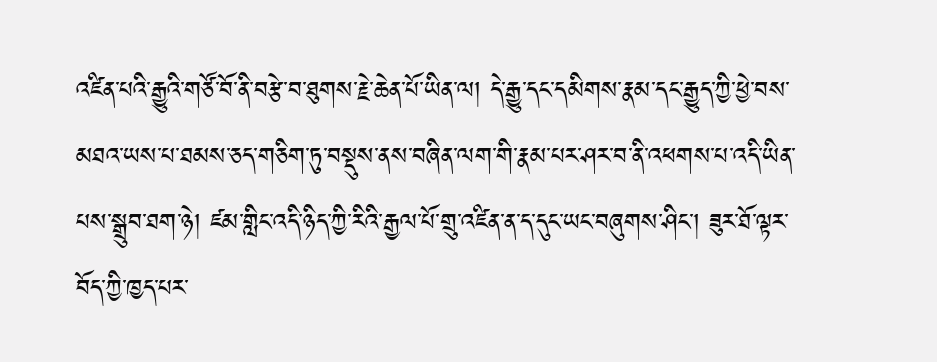འཛིན་པའི་རྒྱུའི་གཙོ་བོ་ནི་བརྩེ་བ་ཐུགས་རྗེ་ཆེན་པོ་ཡིན་ལ། དེ་རྒྱུ་དང་དམིགས་རྣམ་དང་རྒྱུད་ཀྱི་ཕྱེ་བས་མཐའ་ཡས་པ་ཐམས་ཅད་གཅིག་ཏུ་བསྡུས་ནས་བཞིན་ལག་གི་རྣམ་པར་ཤར་བ་ནི་འཕགས་པ་འདི་ཡིན་པས་སྒྲུབ་ཐག་ཉེ། ཛམ་གླིང་འདི་ཉིད་ཀྱི་རིའི་རྒྱལ་པོ་གྲུ་འཛིན་ན་ད་དུང་ཡང་བཞུགས་ཤིང་། ཟུར་ཐོ་ལྟར་བོད་ཀྱི་ཁྱད་པར་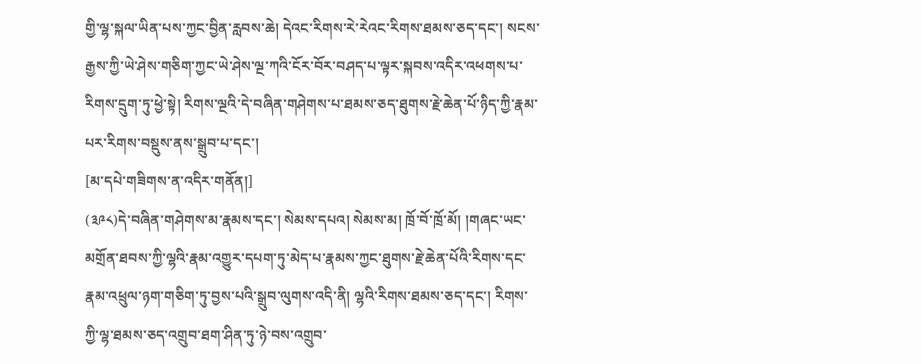གྱི་ལྷ་སྐལ་ཡིན་པས་ཀྱང་བྱིན་རླབས་ཆེ། དེའང་རིགས་རེ་རེའང་རིགས་ཐམས་ཅད་དང་། སངས་རྒྱས་ཀྱི་ཡེ་ཤེས་གཅིག་ཀྱང་ཡེ་ཤེས་ལྔ་ཀའི་ངོར་བོར་བཤད་པ་ལྟར་སྐབས་འདིར་འཕགས་པ་རིགས་དྲུག་ཏུ་ཕྱེ་སྟེ། རིགས་ལྔའི་དེ་བཞིན་གཤེགས་པ་ཐམས་ཅད་ཐུགས་རྗེ་ཆེན་པོ་ཉིད་ཀྱི་རྣམ་པར་རིགས་བསྡུས་ནས་སྒྲུབ་པ་དང་།
[མ་དཔེ་གཟིགས་ན་འདིར་གནོན།]
(༣༩༨)དེ་བཞིན་གཤེགས་མ་རྣམས་དང་། སེམས་དཔའ། སེམས་མ། ཁྲོ་བོ་ཁྲོ་མོ། །གཞང་ཡང་མགྲོན་ཐབས་ཀྱི་ལྷའི་རྣམ་འགྱུར་དཔག་ཏུ་མེད་པ་རྣམས་ཀྱང་ཐུགས་རྗེ་ཆེན་པོའི་རིགས་དང་རྣམ་འཕྲུལ་ཉག་གཅིག་ཏུ་བྱས་པའི་སྒྲུབ་ལུགས་འདི་ནི། ལྷའི་རིགས་ཐམས་ཅད་དང་། རིགས་ཀྱི་ལྷ་ཐམས་ཅད་འགྲུབ་ཐག་ཤིན་ཏུ་ཉེ་བས་འགྲུབ་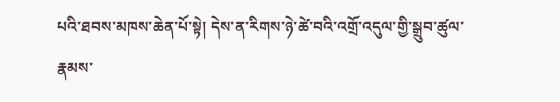པའི་ཐབས་མཁས་ཆེན་པོ་སྟེ། དེས་ན་རིགས་ཉེ་ཚེ་བའི་འགྲོ་འདུལ་གྱི་སྒྲུབ་ཚུལ་རྣམས་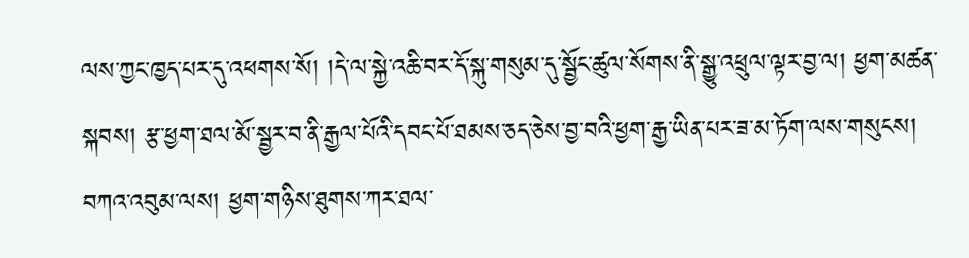ལས་ཀྱང་ཁྱད་པར་དུ་འཕགས་སོ། །དེ་ལ་སྐྱེ་འཆི་བར་དོ་སྐུ་གསུམ་དུ་སྦྱོང་ཚུལ་སོགས་ནི་སྒྱུ་འཕྲུལ་ལྟར་བྱ་ལ། ཕྱག་མཚན་སྐབས། རྩ་ཕྱག་ཐལ་མོ་སྦྱར་བ་ནི་རྒྱལ་པོའི་དབང་པོ་ཐམས་ཅད་ཅེས་བྱ་བའི་ཕྱག་རྒྱ་ཡིན་པར་ཟ་མ་ཏོག་ལས་གསུངས། བཀའ་འབུམ་ལས། ཕྱག་གཉིས་ཐུགས་ཀར་ཐལ་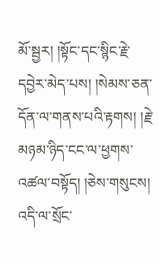མོ་སྦྱར། །སྟོང་དང་སྙིང་རྗེ་དབྱེར་མེད་པས། །སེམས་ཅན་དོན་ལ་གནས་པའི་རྟགས། །རྗེ་མཉམ་ཉིད་ངང་ལ་ཕྱགས་འཚལ་བསྟོད། །ཅེས་གསུངས། འདི་ལ་སྲོང་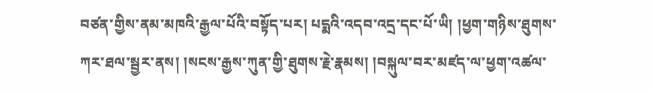བཙན་གྱིས་ནམ་མཁའི་རྒྱལ་པོའི་བསྟོད་པར། པདྨའི་འདབ་འདྲ་དང་པོ་ཡི། །ཕྱག་གཉིས་ཐུགས་ཀར་ཐལ་སྦྱར་ནས། །སངས་རྒྱས་ཀུན་གྱི་ཐུགས་རྗེ་རྣམས། །བསྐུལ་བར་མཛད་ལ་ཕྱག་འཚལ་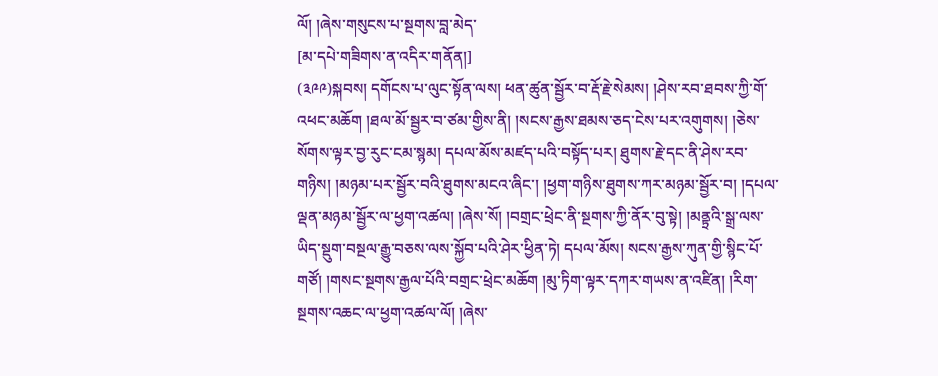ལོ། །ཞེས་གསུངས་པ་སྔགས་བླ་མེད་
[མ་དཔེ་གཟིགས་ན་འདིར་གནོན།]
(༣༩༩)སྐབས། དགོངས་པ་ལུང་སྟོན་ལས། ཕན་ཚུན་སྦྱོར་བ་རྡོ་རྗེ་སེམས། །ཤེས་རབ་ཐབས་ཀྱི་གོ་འཕང་མཆོག །ཐལ་མོ་སྦྱར་བ་ཙམ་གྱིས་ནི། །སངས་རྒྱས་ཐམས་ཅད་ངེས་པར་འགུགས། །ཅེས་སོགས་ལྟར་བྱ་རུང་ངམ་སྙམ། དཔལ་མོས་མཛད་པའི་བསྟོད་པར། ཐུགས་རྗེ་དང་ནི་ཤེས་རབ་གཉིས། །མཉམ་པར་སྦྱོར་བའི་ཐུགས་མངའ་ཞིང་། །ཕྱག་གཉིས་ཐུགས་ཀར་མཉམ་སྦྱོར་བ། །དཔལ་ལྡན་མཉམ་སྦྱོར་ལ་ཕྱག་འཚལ། །ཞེས་སོ། །བགྲང་ཕྲེང་ནི་སྔགས་ཀྱི་ནོར་བུ་སྟེ། །མནྟྲའི་སྒྲ་ལས་ཡིད་སྡུག་བསྔལ་རྒྱུ་བཅས་ལས་སྐྱོབ་པའི་ཤེར་ཕྱིན་ཏེ། དཔལ་མོས། སངས་རྒྱས་ཀུན་གྱི་སྙིང་པོ་གཙོ། །གསང་སྔགས་རྒྱལ་པོའི་བགྲང་ཕྲེང་མཆོག །མུ་ཏིག་ལྟར་དཀར་གཡས་ན་འཛིན། །རིག་སྔགས་འཆང་ལ་ཕྱག་འཚལ་ལོ། །ཞེས་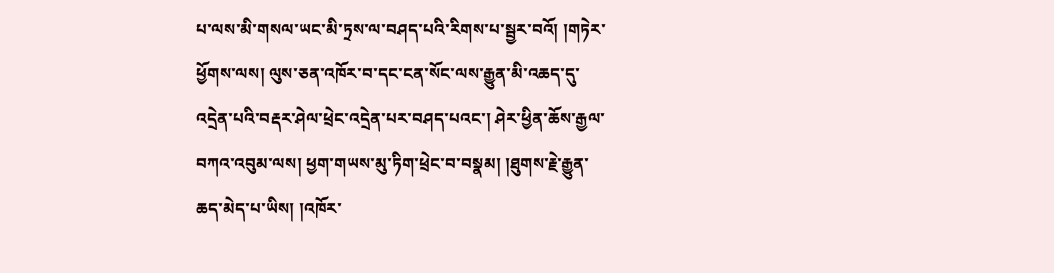པ་ལས་མི་གསལ་ཡང་མི་ཏྲས་ལ་བཤད་པའི་རིགས་པ་སྦྱར་བའོ། །གཏེར་ཕྱོགས་ལས། ལུས་ཅན་འཁོར་བ་དང་ངན་སོང་ལས་རྒྱུན་མི་འཆད་དུ་འདྲེན་པའི་བརྡར་ཤེལ་ཕྲེང་འདྲེན་པར་བཤད་པའང་། ཤེར་ཕྱིན་ཆོས་རྒྱལ་བཀའ་འབུམ་ལས། ཕྱག་གཡས་མུ་ཏིག་ཕྲེང་བ་བསྣམ། །ཐུགས་རྗེ་རྒྱུན་ཆད་མེད་པ་ཡིས། །འཁོར་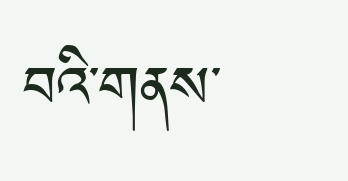བའི་གནས་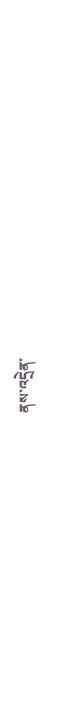ནས་འདྲེན་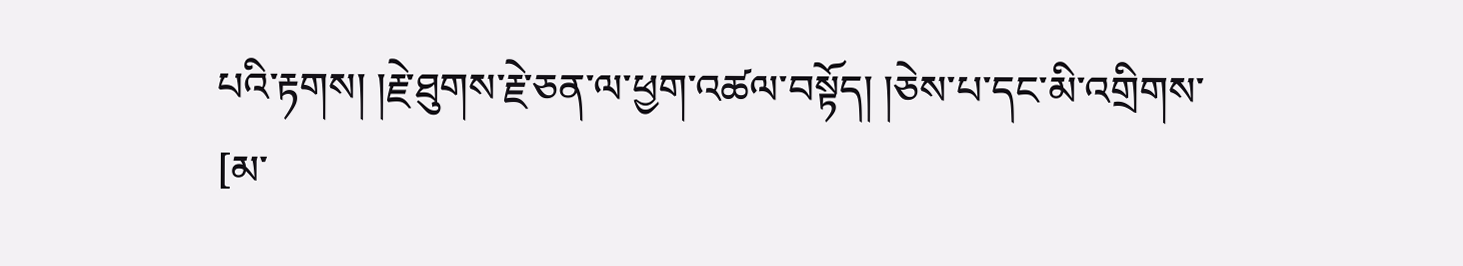པའི་རྟགས། །རྗེ་ཐུགས་རྗེ་ཅན་ལ་ཕྱག་འཚལ་བསྟོད། །ཅེས་པ་དང་མི་འགྲིགས་
[མ་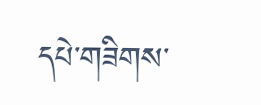དཔེ་གཟིགས་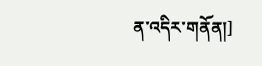ན་འདིར་གནོན།]